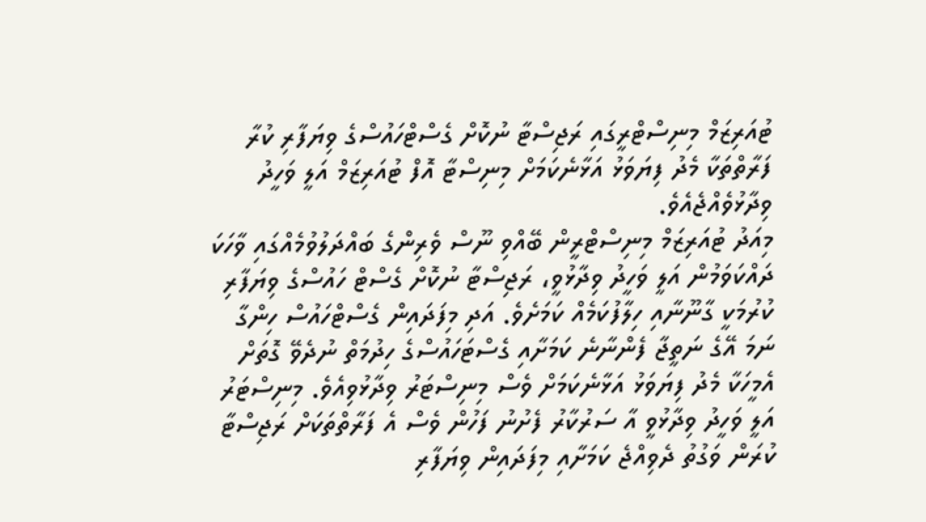ޓުއަރިޒަމް މިނިސްޓްރީގައި ރަޖިސްޓާ ނުކޮށް ގެސްޓްހައުސްގެ ވިޔަފާރި ކުރާ ފަރާތްތަކާ މެދު ފިޔަވަޅު އަޅާނެކަމަށް މިނިސްޓާ އޮފް ޓުއަރިޒަމް އަލީ ވަހީދު ވިދާޅުވެއްޖެއެވެ.
މިއަދު ޓުއަރިޒަމް މިނިސްޓްރީން ބޭއްވި ނޫސް ވެރިންގެ ބައްދަލުވުމެއްގައި ވާހަކަ ދައްކަވަމުން އަލީ ވަހީދު ވިދާޅުވީ، ރަޖިސްޓާ ނުކޮށް ގެސްޓް ހައުސްގެ ވިޔަފާރި ކުރުމަކީ ގާނޫނާއި ހިލާފުކަމެއް ކަމަށެވެ. އަދި މިފަދައިން ގެސްޓްހައުސް ހިންގާ ނަމަ އޭގެ ނަތީޖާ ފެންނާނެ ކަމަށާއި ގެސްޓަހައުސްގެ ހިދުމަތް ނުދެވޭ ގޮތަށް އެމީހަކާ މެދު ފިޔަވަޅު އަޅާނެކަމަށް ވެސް މިނިސްޓަރު ވިދާޅުވިއެވެ. މިނިސްޓަރު އަލީ ވަހީދު ވިދާޅުވީ އާ ސަރުކާރު ފެށުނު ފަހުން ވެސް އެ ފަރާތްތަކަށް ރަޖިސްޓާ ކުރަން ވަގުތު ދެވިއްޖެ ކަމަށާއި މިފަދައިން ވިޔަފާރި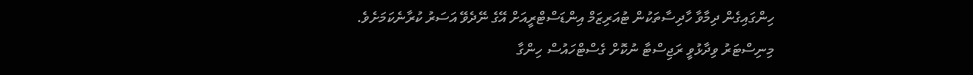ހިންގައިގެން ދިމާވާ ހާދިސާތަކުން ޓުއަރިޒަމް އިންޑަސްޓްރީއަށް އޭގެ ނޭދެވޭ އަސަރު ކުރާނެކަމަށެވެ.
މިނިސްޓަރު ވިދާޅުވީ ރަޖިސްޓާ ނުކޮށް ގެސްޓްހައުސް ހިންގާ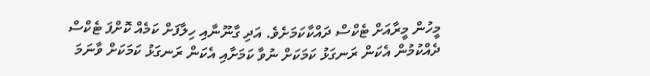މީހުން މީރާއަށް ޓެކްސް ދައްކާކަމަށެވެ. އަދި ގާނޫނާއި ހިލާފަށް ކަމެއް ކޮށްފަ ޓެކްސް ދެއްކުމުން އެކަން ރަނގަޅު ކަމަކަށް ނުވާ ކަމަށާއި އެކަން ރަނގަޅު ކަމަކަށް ވާނަމަ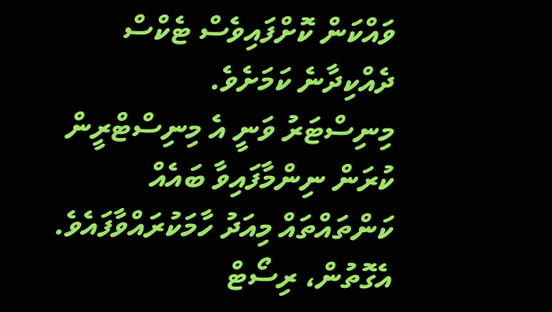ވައްކަން ކޮށްފައިވެސް ޓެކްސް ދެއްކިދާނެ ކަމަށެވެ.
މިނިސްޓަރު ވަނީ އެ މިނިސްޓްރީން ކުރަން ނިންމާފައިވާ ބައެއް ކަންތައްތައް މިއަދު ހާމަކުރައްވާފައެވެ. އެގޮތުން، ރިސޯޓް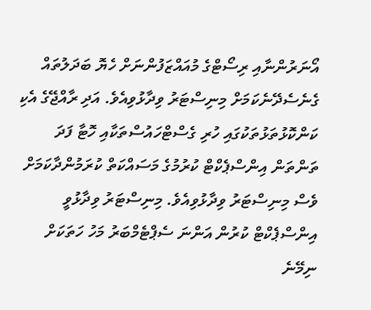އޯނަރުންނާއި ރިސޯޓްގެ މުއައްޒަފުންނަށް ހެޔޮ ބަދަލުތައް ގެނެސެދޭނެކަމަށް މިނިސްޓަރު ވިދާޅުވިއެވެ. އަދި ރާއްޖޭގެ އެކި ކަންކޮޅުތަޅުތަކުގައި ހުރި ގެސްޓްހައުސްތަކާއި ހޮޓާ ފަދަ ތަންތަން އިންސްޕެކްޓް ކުރުމުގެ މަސައްކަތް ކުރަމުންދާކަމަށް ވެސް މިނިސްޓަރު ވިދާޅުވިއެވެ. މިނިސްޓަރު ވިދާޅުވީ އިންސްޕެކްޓް ކުރުން އަންނަ ސެޕްޓެމްބަރު މަހު ހަތަކަށް ނިމޭނެ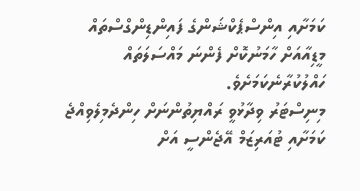ކަމަށާއި އިންސްޕެކްޝަންގެ ފައިންޑިންގްސްތައް މީޑިއާއަށް ހާމަނުކޮށް ފެންނަ މައްސަލަތައް ހައްލުކުރާނެކަމަށެވެ.
މިނިސްޓަރު ވިދާޅުވީ ރައްޔިތުންނަށް ހިންދެމިލެވިއްޖެ ކަމަށާއި ޓުއަރިޒަމް އޭޖެންސީ އަށް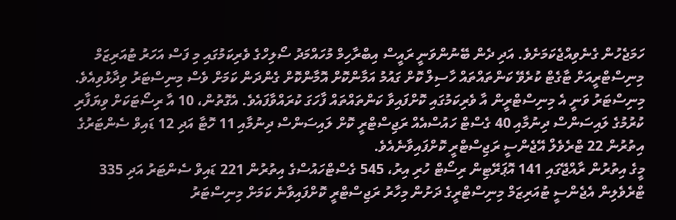ހަމަޖެހުން ގެނެވިއްޖެކަމަށެވެ. އަދި ދެން ބޭނުންވަނީ ރައީސް އިބްރާހިމް މުހައްމަދު ސޯލިހްގެ ވެރިކަމުގައި މި ފަސް އަހަރު ޓުއަރިޒަމް މިނިސްޓްރީއަށް ޓާގެޓް ކުރެވޭ ކަންތައްތައް ހާސިލް ކޮށް ގައުމު އަމާންކޮށް އޮމާންކޮށް ގެންދަން ކަމަށް ވެސް މިނިސްޓަރު ވިދާޅުވިއެވެ. މިނިސްޓަރު ވަނީ އެ މިނިސްޓްރީން އާ ވެރިކަމުގައި ކޮށްފައިވާ ކަންތައްތައް ފާހަގަ ކުރައްވާފައެވެ. އެގޮތުން، 10 އާ ރިސޯޓަކަށް ވިޔަފާރި ކުރުމުގެ ލައިސަންސް ދިނުމާއި 40 ގެސްޓް ހައުސްއެއް ރަޖިސްޓްރީ ކޮށް ލައިސަންސް ދިނުމާއި 11 ހޮޓާ އަދި 12 ޑައިވް ސެންޓަރުގެ އިތުރުން 22 ޓްރެވެލް އޭޖެންސީ ރަޖިސްޓްރީ ކޮށްފައިވާނެއެވެ.
މީގެ އިތުރުން ރާއްޖޭގައި 141 އޮޕަރޭޓިން ރިސޯޓް ހުރި އިރު، 545 ގެސްޓްހައުސްގެ އިތުރުން 221 ޑައިވް ސެންޓަރު އަދި 335 ޓްރެވެލިން އެޖެންސީ ޓުއަރިޒަމް މިނިސްޓްރީގެ ދަށުން މިހާރު ރަޖިސްޓްރީ ކޮށްފައިވާނެ ކަމަށް މިނިސްޓަރު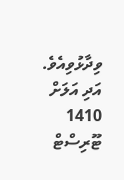ވިދާޅުވިއެވެ. އަދި އަލަށް 1410 ޓޫރިސްޓް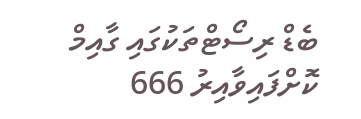ބެޑް ރިސޯޓްތަކުގައި ގާއިމް ކޮށްފައިވާއިރު 666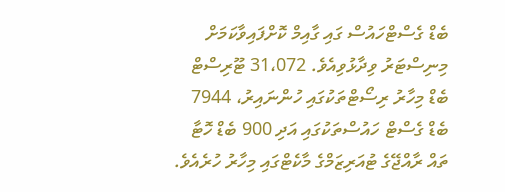ބެޑް ގެސްޓްހައުސް ގައި ގާއިމް ކޮށްފައިވާކަމަށް މިނިސްޓަރު ވިދާޅުވިއެވެ. 31،072 ޓޫރިސްޓް ބެޑް މިހާރު ރިސޯޓްތަކުގައި ހުންނައިރު، 7944 ބެޑް ގެސްޓް ހައުސްތަކުގައި އަދި 900 ބެޑް ހޮޓާ ތައް ރާއްޖޭގެ ޓުއަރިޒަމްގެ މާކެޓްގައި މިހާރު ހުރެއެވެ.